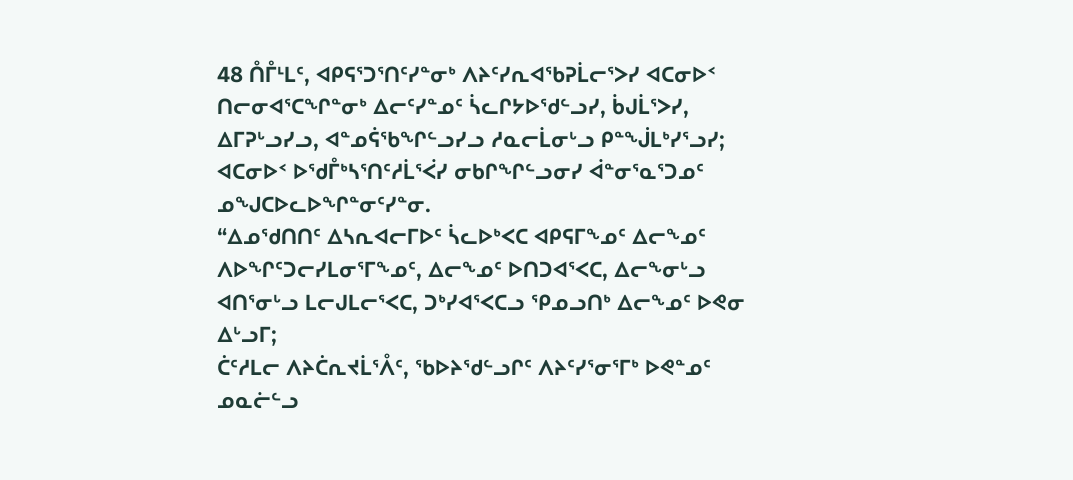48 ᑍᒤᒻᒪᑦ, ᐊᑭᕋᕐᑐᕐᑎᑦᓯᓐᓂᒃ ᐱᔨᑦᓯᕆᐊᖃᕈᒫᓕᕐᐳᓯ ᐊᑕᓂᐅᑉ ᑎᓕᓂᐊᕐᑕᖏᓐᓂᒃ ᐃᓕᑦᓯᓐᓄᑦ ᓵᓚᒋᔭᐅᖁᓪᓗᓯ, ᑳᒍᒫᕐᐳᓯ, ᐃᒥᕈᒡᓗᓯᓗ, ᐊᓐᓄᕌᖃᖏᓪᓗᓯᓗ ᓱᓇᓕᒫᓂᒡᓗ ᑭᓐᖒᒪᒃᓯᕐᓗᓯ; ᐊᑕᓂᐅᑉ ᐅᖁᒤᒃᓴᕐᑎᑦᓱᒫᕐᐹᓯ ᓂᑲᒋᖏᓪᓗᓂᓯ ᐋᓐᓂᕐᓇᕐᑐᓄᑦ ᓄᖑᑕᐅᓚᐅᖏᓐᓂᑦᓯᓐᓂ.
“ᐃᓄᖁᑎᑎᑦ ᐃᓴᕆᐊᓕᒥᐅᑦ ᓵᓚᐅᒃᐸᑕ ᐊᑭᕋᒥᖕᓄᑦ ᐃᓕᖕᓄᑦ ᐱᐅᖏᑦᑐᓕᓯᒪᓂᕐᒥᖕᓄᑦ, ᐃᓕᖕᓄᑦ ᐅᑎᑐᐊᕐᐸᑕ, ᐃᓕᖕᓂᒡᓗ ᐊᑎᕐᓂᒡᓗ ᒪᓕᒍᒪᓕᕐᐸᑕ, ᑐᒃᓯᐊᕐᐸᑕᓗ ᕿᓄᓗᑎᒃ ᐃᓕᖕᓄᑦ ᐅᕙᓂ ᐃᒡᓗᒥ;
ᑖᑦᓱᒪᓕ ᐱᔨᑖᕆᔪᒫᕐᐰᑦ, ᖃᐅᔨᖁᓪᓗᒋᑦ ᐱᔨᑦᓯᕐᓂᕐᒥᒃ ᐅᕙᓐᓄᑦ ᓄᓇᓖᓪᓗ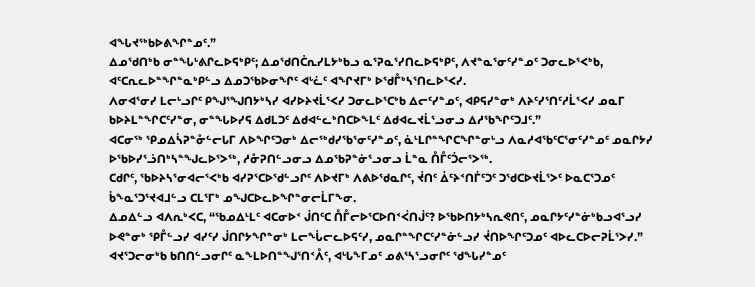ᐊᖓᔪᖅᑲᐅᕕᖏᓐᓄᑦ.”
ᐃᓄᖁᑎᒃᑲ ᓂᓐᖓᒡᕕᒋᓚᐅᕋᒃᑭᑦ; ᐃᓄᖁᑎᑖᕆᓯᒪᔭᒃᑲᓗ ᓇᕐᕈᓇᕐᓯᑎᓚᐅᕋᒃᑭᑦ, ᐱᔪᓐᓇᕐᓂᑦᓯᓐᓄᑦ ᑐᓂᓚᐅᕐᐸᒃᑲ, ᐊᑦᑕᕆᓚᐅᓐᖏᓐᓇᒃᑭᓪᓗ ᐃᓄᑐᖃᐅᓂᖏᑦ ᐊᒡᓛᑦ ᐊᖏᔪᒥᒃ ᐅᖁᒤᒃᓴᕐᑎᓚᐅᕐᐸᓯ.
ᐱᓂᐊᕐᓂᓯ ᒪᓕᒡᓗᒋᑦ ᑭᖑᕐᖑᑎᔭᒃᓴᓯ ᐊᓯᐅᔨᔪᒫᕐᐸᓯ ᑐᓂᓚᐅᕐᑕᒃᑲ ᐃᓕᑦᓯᓐᓄᑦ, ᐊᑭᕋᓯᓐᓂᒃ ᐱᔨᑦᓯᕐᑎᑦᓱᒫᕐᐸᓯ ᓄᓇᒥ ᑲᐅᔨᒪᓐᖏᑕᑦᓯᓐᓂ, ᓂᓐᖓᐅᓯᕋ ᐃᑯᒪᑐᑦ ᐃᑯᐊᓪᓚᒃᑎᑕᐅᖕᒪᑦ ᐃᑯᐊᓚᔪᒫᕐᓗᓂᓗ ᐃᓱᖃᖏᑦᑐᒧᑦ.”
ᐊᑕᓂᖅ ᕿᓄᐃᓵᕈᓐᓁᓪᓕᒐᒥ ᐱᐅᖏᑦᑐᓂᒃ ᐃᓕᖅᑯᓯᖃᕐᓂᑦᓯᓐᓄᑦ, ᓈᒻᒪᒋᓐᖏᑕᖏᓐᓂᒡᓗ ᐱᓇᓱᐊᖃᑦᑕᕐᓂᑦᓯᓐᓄᑦ ᓄᓇᒋᔭᓯ ᐅᖃᐅᓯᕐᓘᑎᒃᓴᓐᖑᓚᐅᕐᐳᖅ, ᓱᓁᕈᑎᓪᓗᓂᓗ ᐃᓄᖃᕈᓐᓃᕐᓗᓂᓗ ᒫᓐᓇ ᑍᒤᑦᑑᓕᕐᐳᖅ.
ᑕᑯᒋᑦ, ᖃᐅᔨᓴᕐᓂᐊᓕᕐᐸᒃᑲ ᐊᓯᕈᕐᑕᐅᖁᓪᓗᒋᑦ ᐱᐅᔪᒥᒃ ᐱᕕᐅᖁᓇᒋᑦ, ᔫᑎᑦ ᐄᑦᔨᑉᑎᒦᑦᑐᑦ ᑐᖁᑕᐅᔪᒫᕐᐳᑦ ᐅᓇᑕᕐᑐᓄᑦ ᑳᖕᓇᕐᑐᕐᔪᐊᒧᓪᓗ ᑕᒪᕐᒥᒃ ᓄᖑᑕᐅᓚᐅᖏᓐᓂᓕᒫᒥᖕᓂ.
ᐃᓄᐃᓪᓗ ᐊᐱᕆᒃᐸᑕ, “ᖃᓄᐃᒻᒪᑦ ᐊᑕᓂᐅᑉ ᒎᑎᑦᑕ ᑍᒤᓕᐅᕐᑕᐅᑎᑉᐹᑎᒎᑦ? ᐅᖃᐅᑎᔭᒃᓴᕆᕙᑎᑦ, ᓄᓇᒋᔭᑦᓯᓐᓃᒃᑲᓗᐊᕐᓗᓯ ᐅᕙᓐᓂᒃ ᕿᒤᓪᓗᓯ ᐊᓯᑦᓯ ᒎᑎᒋᔭᖏᓐᓂᒃ ᒪᓕᖔᓕᓚᐅᕋᑦᓯ, ᓄᓇᒋᓐᖏᑕᑦᓯᓐᓃᓪᓗᓯ ᔫᑎᐅᖏᑦᑐᓄᑦ ᐊᐅᓚᑕᐅᓕᕈᒫᕐᐳᓯ.”
ᐊᔪᕐᑐᓕᓂᒃᑲ ᑲᑎᑎᓪᓗᓂᒋᑦ ᓇᖕᒪᐅᑎᓐᖑᕐᑎᑉᐰᑦ, ᐊᒡᒐᖕᒥᓄᑦ ᓄᕕᕐᓴᕐᓗᓂᒋᑦ ᖁᖓᓯᓐᓄᑦ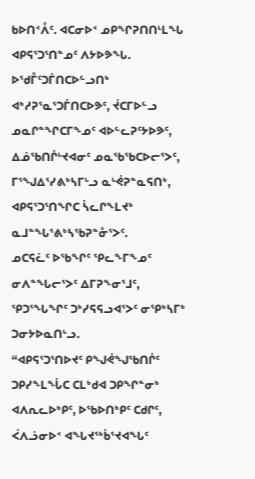ᑲᐅᑎᑉᐰᑦ. ᐊᑕᓂᐅᑉ ᓄᑭᖏᕈᑎᑎᒻᒪᖓ ᐊᑭᕋᕐᑐᕐᑎᓐᓄᑦ ᐱᔭᐅᕗᖓ.
ᐅᖁᒤᑦᑐᒦᑎᑕᐅᓪᓗᑎᒃ ᐊᒃᓱᕈᕐᓇᕐᑐᒦᑎᑕᐅᕗᑦ, ᔫᑕᒥᐅᓪᓗ ᓄᓇᒋᓐᖏᑕᒥᖕᓄᑦ ᐊᐅᓪᓚᕈᑦᔭᐅᕗᑦ, ᐃᓅᖃᑎᒌᒡᔪᐊᓂᑦ ᓄᓇᖃᖃᑕᐅᓕᕐᐳᑦ, ᒥᕐᖑᐃᕐᓯᕕᒃᓴᒥᒡᓗ ᓇᒡᕚᕈᓐᓇᕋᑎᒃ, ᐊᑭᕋᕐᑐᕐᑎᖏᑕ ᓵᓚᒋᖕᒪᔪᒃ ᓇᒧᓐᖓᕐᕕᒃᓴᖃᕈᓐᓁᕐᐳᑦ.
ᓄᑕᕋᓛᑦ ᐅᖃᖏᑦ ᕿᓚᖕᒥᖕᓄᑦ ᓂᐱᓐᖓᓕᕐᐳᑦ ᐃᒥᕈᖕᓂᕐᒧᑦ, ᕿᑐᕐᖓᖏᑦ ᑐᒃᓯᕋᕋᓗᐊᕐᐳᑦ ᓂᕿᒃᓴᒥᒃ ᑐᓂᔭᐅᓇᑎᒡᓗ.
“ᐊᑭᕋᕐᑐᕐᑎᐅᔪᑦ ᑭᖑᕚᖑᖃᑎᒌᑦ ᑐᑭᓯᖕᒪᖔᑕ ᑕᒪᒃᑯᐊ ᑐᑭᖏᓐᓂᒃ ᐊᐱᕆᓚᐅᒃᑭᑦ, ᐅᖃᐅᑎᒃᑭᑦ ᑕᑯᒋᑦ, ᐹᐱᓘᓂᐅᑉ ᐊᖓᔪᖅᑳᕐᔪᐊᖓᑦ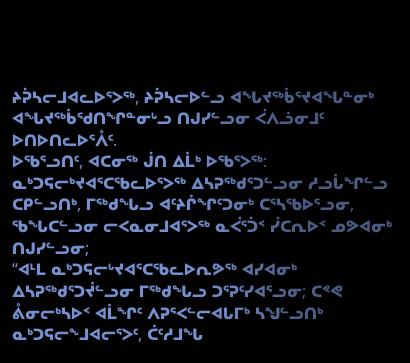ᔨᕉᓴᓕᒧᐊᓚᐅᕐᐳᖅ, ᔨᕉᓴᓕᐅᓪᓗ ᐊᖓᔪᖅᑳᕐᔪᐊᖓᓐᓂᒃ ᐊᖓᔪᖅᑳᖁᑎᖏᓐᓂᒡᓗ ᑎᒍᓯᓪᓗᓂ ᐹᐱᓘᓂᒧᑦ ᐅᑎᐅᑎᓚᐅᕐᐰᑦ.
ᐅᖃᕐᓗᑎᑦ, ᐊᑕᓂᖅ ᒎᑎ ᐃᒫᒃ ᐅᖃᕐᐳᖅ: ᓇᒃᑐᕋᓕᒃᔪᐊᕐᑕᖃᓚᐅᕐᐳᖅ ᐃᓴᕈᖅᑯᕐᑐᓪᓗᓂ ᓱᓗᒑᖏᓪᓗ ᑕᑭᓪᓗᑎᒃ, ᒥᖅᑯᖓᓗ ᐊᑦᔨᒌᖏᑦᑐᓂᒃ ᑕᕐᓴᖃᐅᕐᓗᓂ, ᖃᖓᑕᓪᓗᓂ ᓕᐸᓇᓂᒧᐊᕐᐳᖅ ᓇᐹᕐᑑᑉ ᓰᑕᕆᐅᑉ ᓄᕗᐊᓂᒃ ᑎᒍᓯᓪᓗᓂ;
“ᐊᒻᒪ ᓇᒃᑐᕋᓕᒡᔪᐊᕐᑕᖃᓚᐅᕆᕗᖅ ᐊᓯᐊᓂᒃ ᐃᓴᕈᖅᑯᕐᑐᔫᓪᓗᓂ ᒥᖅᑯᖓᓗ ᑐᕐᕈᑦᓯᐊᕐᓗᓂ; ᑕᕝᕙ ᕔᓂᓕᒃᓴᐅᑉ ᐊᒫᖏᑦ ᐱᕈᕐᐸᓪᓕᐊᒐᒥᒃ ᓴᖑᓪᓗᑎᒃ ᓇᒃᑐᕋᓕᖕᒧᐊᓕᕐᐳᑦ, ᑖᑦᓱᒧᖓ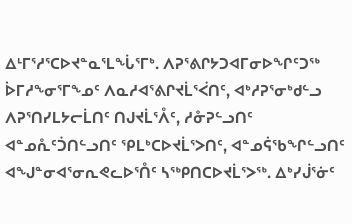ᐃᒻᒥᕐᓱᕐᑕᐅᔪᓐᓇᕐᒪᖔᕐᒥᒃ. ᐱᕈᕐᕕᒋᔭᑐᐊᒥᓂᐅᖏᑦᑐᖅ
ᐆᒥᓱᖕᓂᕐᒥᖕᓄᑦ ᐱᓇᓱᐊᕐᕕᒋᔪᒫᕐᐹᑎᑦ, ᐊᒃᓱᕈᕐᓂᒃᑯᓪᓗ ᐱᕈᕐᑎᓯᒪᔭᓕᒫᑎᑦ ᑎᒍᔪᒫᕐᐰᑦ, ᓱᓁᕈᓪᓗᑎᑦ ᐊᓐᓄᕅᑦᑑᑎᓪᓗᑎᑦ ᕿᒪᒃᑕᐅᔪᒫᕐᐳᑎᑦ, ᐊᓐᓄᕌᖃᖏᓪᓗᑎᑦ ᐊᖑᓐᓂᐊᕐᓂᕆᕙᓚᐅᕐᑍᑦ ᓴᖅᑭᑎᑕᐅᔪᒫᕐᐳᖅ. ᐃᒃᓯᒎᕐᓃᑦ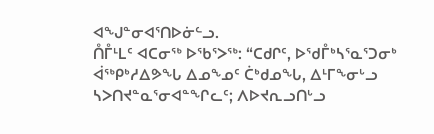ᐊᖑᓐᓂᐊᕐᑎᐅᓃᓪᓗ.
ᑍᒤᒻᒪᑦ ᐊᑕᓂᖅ ᐅᖃᕐᐳᖅ: “ᑕᑯᒋᑦ, ᐅᖁᒤᒃᓴᕐᓇᕐᑐᓂᒃ ᐋᖅᑭᒃᓱᐃᕗᖓ ᐃᓄᖕᓄᑦ ᑖᒃᑯᓄᖓ, ᐃᒻᒥᖕᓂᒡᓗ ᓴᐳᑎᔪᓐᓇᕐᓂᐊᓐᖏᓚᑦ; ᐱᐅᔪᕆᓗᑎᒡᓗ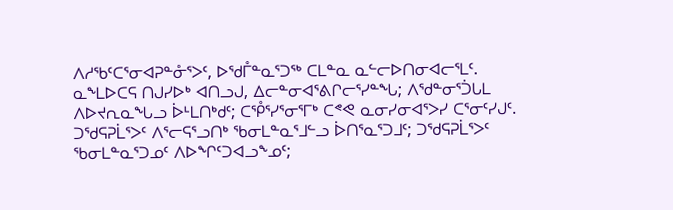ᐱᓱᖃᑦᑕᕐᓂᐊᕈᓐᓁᕐᐳᑦ, ᐅᖁᒤᓐᓇᕐᑐᖅ ᑕᒪᓐᓇ ᓇᓪᓕᐅᑎᓂᐊᓕᕐᒪᑦ.
ᓇᖕᒪᐅᑕᕋ ᑎᒍᓯᐅᒃ ᐊᑎᓗᒍ, ᐃᓕᓐᓂᐊᕐᕕᒋᓕᕐᓯᓐᖓ; ᐱᖁᓐᓂᕐᑑᒐᒪ ᐱᐅᔪᕆᓇᖓᓗ ᐆᒻᒪᑎᒃᑯᑦ; ᑕᕾᕐᓯᕐᓂᕐᒥᒃ ᑕᕝᕙ ᓇᓂᓯᓂᐊᕐᐳᓯ ᑕᕐᓂᑦᓯᒍᑦ.
ᑐᖁᕋᕈᒫᕐᐳᑦ ᐱᕐᓕᕋᕐᓗᑎᒃ ᖃᓂᒪᓐᓇᕐᒧᓪᓗ ᐆᑎᕐᓇᕐᑐᒧᑦ; ᑐᖁᕋᕈᒫᕐᐳᑦ ᖃᓂᒪᓐᓇᕐᑐᓄᑦ ᐱᐅᖏᑦᑐᐊᓗᖕᓄᑦ;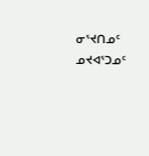ᓂᕐᔪᑎᓄᑦ ᓄᔪᐊᕐᑐᓄᑦ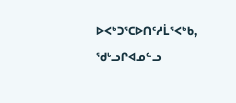ᐅᐸᒃᑐᕐᑕᐅᑎᑦᓱᒫᕐᐸᒃᑲ, ᖁᒡᓗᒋᐊᓄᓪᓗ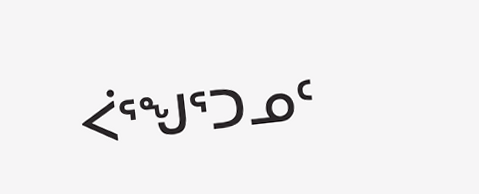ᐹᕐᖑᕐᑐᓄᑦ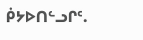ᑮᔭᐅᑎᓪᓗᒋᑦ.